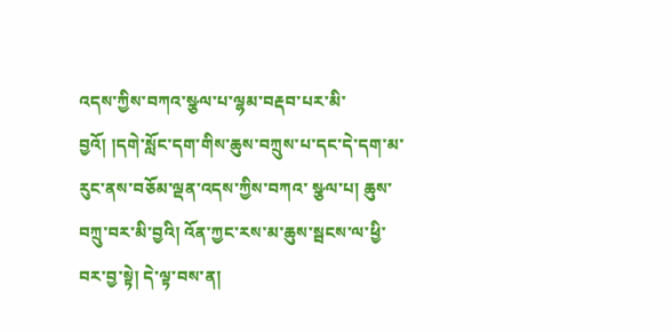འདས་ཀྱིས་བཀའ་སྩལ་པ་ལྷམ་བརྡབ་པར་མི་བྱའོ། །དགེ་སློང་དག་གིས་ཆུས་བཀྲུས་པ་དང་དེ་དག་མ་རུང་ནས་བཅོམ་ལྡན་འདས་ཀྱིས་བཀའ་ སྩལ་པ། ཆུས་བཀྲུ་བར་མི་བྱའི། འོན་ཀྱང་རས་མ་ཆུས་སྦངས་ལ་ཕྱི་བར་བྱ་སྟེ། དེ་ལྟ་བས་ན།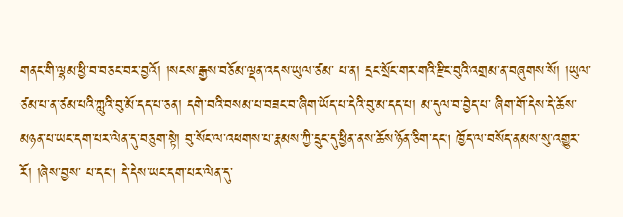གནང་གི་ལྷམ་ཕྱི་བ་བཅང་བར་བྱའོ། །སངས་རྒྱས་བཅོམ་ལྡན་འདས་ཡུལ་ཙམ་ པ་ན། དྲང་སྲོང་གར་གའི་རྫིང་བུའི་འགྲམ་ན་བཞུགས་སོ། །ཡུལ་ཙམ་པ་ན་ཙམ་པའི་ཀླུའི་བུ་མོ་དད་པ་ཅན། དགེ་བའི་བསམ་པ་བཟང་བ་ཞིག་ཡོད་པ་དེའི་བུ་མ་དད་པ། མ་དུལ་བ་བྱེད་པ་ ཞིག་གོ་དེས་དེ་ཆོས་མཉན་པ་ཡང་དག་པར་ལེན་དུ་བཅུག་སྟེ། བུ་སོང་ལ་འཕགས་པ་རྣམས་ཀྱི་དྲུང་དུ་ཕྱིན་ནས་ཆོས་ཉོན་ཅིག་དང། ཁྱོད་ལ་བསོད་ནམས་སུ་འགྱུར་རོ། །ཞེས་བྱས་ པ་དང། དེ་དེས་ཡང་དག་པར་ལེན་དུ་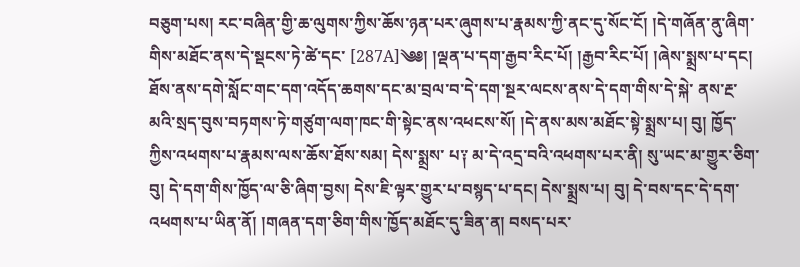བཅུག་པས། རང་བཞིན་གྱི་ཆ་ལུགས་ཀྱིས་ཆོས་ཉན་པར་ཞུགས་པ་རྣམས་ཀྱི་ནང་དུ་སོང་ངོ། །དེ་གཞོན་ནུ་ཞིག་གིས་མཐོང་ནས་དེ་སྡངས་ཏེ་ཚེ་དང་ [287A]༄༅། །ལྡན་པ་དག་རྒྱབ་རིང་པོ། །རྒྱབ་རིང་པོ། །ཞེས་སྨྲས་པ་དང། ཐོས་ནས་དགེ་སློང་གང་དག་འདོད་ཆགས་དང་མ་བྲལ་བ་དེ་དག་སྔར་ལངས་ནས་དེ་དག་གིས་དེ་སྐེ་ ནས་རྔ་མའི་སྲད་བུས་བཏགས་ཏེ་གཙུག་ལག་ཁང་གི་སྟེང་ནས་འཕངས་སོ། །དེ་ནས་མས་མཐོང་སྟེ་སྨྲས་པ། བུ། ཁྱོད་ཀྱིས་འཕགས་པ་རྣམས་ལས་ཆོས་ཐོས་སམ། དེས་སྨྲས་ པ༑ མ་དེ་འདྲ་བའི་འཕགས་པར་ནི། སུ་ཡང་མ་གྱུར་ཅིག་བུ། དེ་དག་གིས་ཁྱོད་ལ་ཅི་ཞིག་བྱས། དེས་ཇི་ལྟར་གྱུར་པ་བསྙད་པ་དང། དེས་སྨྲས་པ། བུ། དེ་བས་དང་དེ་དག་ འཕགས་པ་ཡིན་ནོ། །གཞན་དག་ཅིག་གིས་ཁྱོད་མཐོང་དུ་ཟིན་ན། བསད་པར་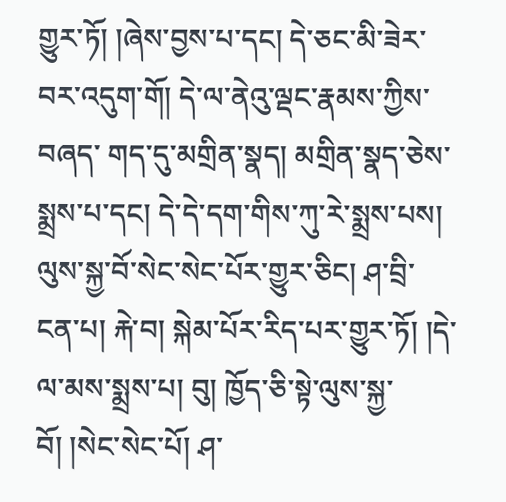གྱུར་ཏོ། །ཞེས་བྱས་པ་དང། དེ་ཅང་མི་ཟེར་བར་འདུག་གོ། དེ་ལ་ནེའུ་ལྡང་རྣམས་ཀྱིས་བཞད་ གད་དུ་མགྲིན་སྣད། མགྲིན་སྣད་ཅེས་སྨྲས་པ་དང། དེ་དེ་དག་གིས་ཀུ་རེ་སྨྲས་པས། ལུས་སྐྱ་བོ་སེང་སེང་པོར་གྱུར་ཅིང། ཤ་བྲི་ངན་པ། རྐེ་བ། སྐེམ་པོར་རིད་པར་གྱུར་ཏོ། །དེ་ ལ་མས་སྨྲས་པ། བུ། ཁྱོད་ཅི་སྟེ་ལུས་སྐྱ་བོ། །སེང་སེང་པོ། ཤ་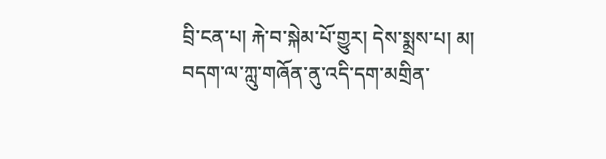བྲི་ངན་པ། རྐེ་བ་སྐེམ་པོ་གྱུར། དེས་སྨྲས་པ། མ། བདག་ལ་ཀླུ་གཞོན་ནུ་འདི་དག་མགྲིན་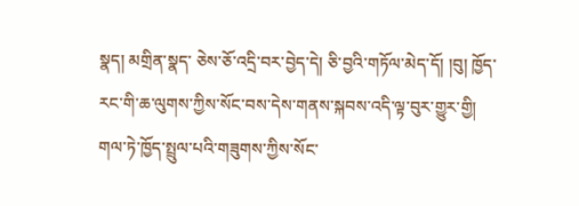སྣད། མགྲིན་སྣད་ ཅེས་ཅོ་འདྲི་བར་བྱེད་དེ། ཅི་བྱའི་གཏོལ་མེད་དོ། །བུ། ཁྱོད་རང་གི་ཆ་ལུགས་ཀྱིས་སོང་བས་དེས་གནས་སྐབས་འདི་ལྟ་བུར་གྱུར་གྱི། གལ་ཏེ་ཁྱོད་སྤྲུལ་པའི་གཟུགས་ཀྱིས་སོང་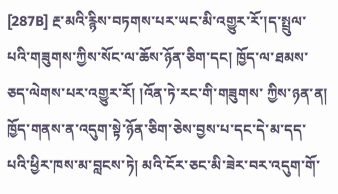[287B] རྔ་མའི་རྙིས་བཏགས་པར་ཡང་མི་འགྱུར་རོ་།ད་སྤྲུལ་པའི་གཟུགས་ཀྱིས་སོང་ལ་ཆོས་ཉོན་ཅིག་དང། ཁྱོད་ལ་ཐམས་ཅད་ལེགས་པར་འགྱུར་རོ། །འོན་ཏེ་རང་གི་གཟུགས་ ཀྱིས་ཉན་ན། ཁྱོད་གནས་ན་འདུག་སྟེ་ཉོན་ཅིག་ཅེས་བྱས་པ་དང་དེ་མ་དད་པའི་ཕྱིར་ཁས་མ་བླངས་ཏེ། མའི་ངོར་ཅང་མི་ཟེར་བར་འདུག་གོ་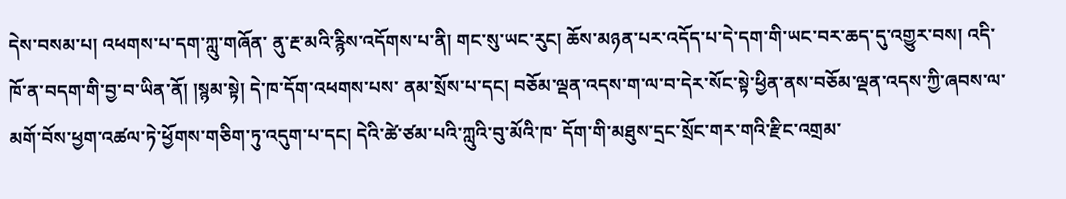དེས་བསམ་པ། འཕགས་པ་དག་ཀླུ་གཞོན་ ནུ་རྔ་མའི་རྙིས་འདོགས་པ་ནི། གང་སུ་ཡང་རུང། ཆོས་མཉན་པར་འདོད་པ་དེ་དག་གི་ཡང་བར་ཆད་དུ་འགྱུར་བས། འདི་ཁོ་ན་བདག་གི་བྱ་བ་ཡིན་ནོ། །སྙམ་སྟེ། དེ་ཁ་དོག་འཕགས་པས་ ནམ་སྲོས་པ་དང། བཅོམ་ལྡན་འདས་ག་ལ་བ་དེར་སོང་སྟེ་ཕྱིན་ནས་བཅོམ་ལྡན་འདས་ཀྱི་ཞབས་ལ་མགོ་བོས་ཕྱག་འཚལ་ཏེ་ཕྱོགས་གཅིག་ཏུ་འདུག་པ་དང། དེའི་ཚེ་ཙམ་པའི་ཀླུའི་བུ་མོའི་ཁ་ དོག་གི་མཐུས་དྲང་སྲོང་གར་གའི་རྫིང་འགྲམ་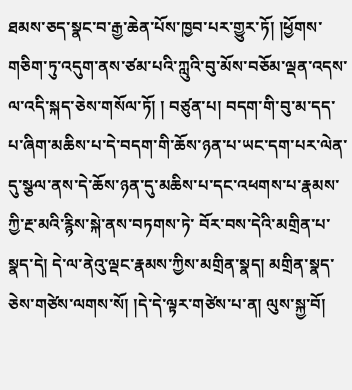ཐམས་ཅད་སྣང་བ་རྒྱ་ཆེན་པོས་ཁྱབ་པར་གྱུར་ཏོ། །ཕྱོགས་གཅིག་ཏུ་འདུག་ནས་ཙམ་པའི་ཀླུའི་བུ་མོས་བཅོམ་ལྡན་འདས་ལ་འདི་སྐད་ཅེས་གསོལ་ཏོ། ། བཙུན་པ། བདག་གི་བུ་མ་དད་པ་ཞིག་མཆིས་པ་དེ་བདག་གི་ཆོས་ཉན་པ་ཡང་དག་པར་ལེན་དུ་སྩལ་ནས་དེ་ཆོས་ཉན་དུ་མཆིས་པ་དང་འཕགས་པ་རྣམས་ཀྱི་རྔ་མའི་རྙིས་སྐེ་ནས་བཏགས་ཏེ་ བོར་བས་དེའི་མགྲིན་པ་སྣད་དེ། དེ་ལ་ནེའུ་ལྡང་རྣམས་ཀྱིས་མགྲིན་སྣད། མགྲིན་སྣད་ཅེས་གཙེས་ལགས་སོ། །དེ་དེ་ལྟར་གཙེས་པ་ན། ལུས་སྐྱ་བོ།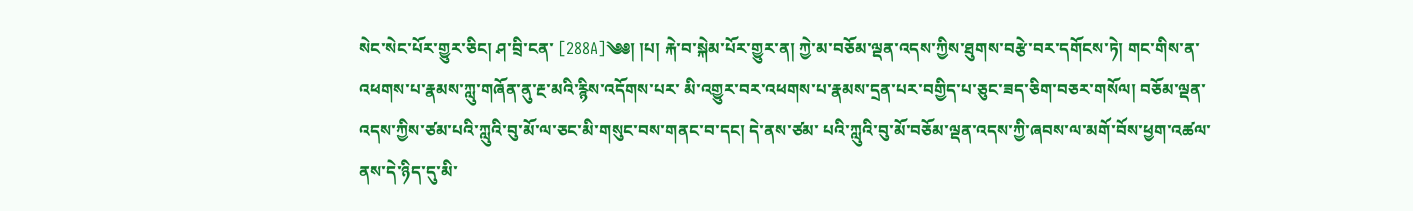སེང་སེང་པོར་གྱུར་ཅིང། ཤ་བྲི་ངན་ [288A]༄༅། །པ། རྐེ་བ་སྐེམ་པོར་གྱུར་ན། ཀྱེ་མ་བཅོམ་ལྡན་འདས་ཀྱིས་ཐུགས་བརྩེ་བར་དགོངས་ཏེ། གང་གིས་ན་འཕགས་པ་རྣམས་ཀླུ་གཞོན་ནུ་རྔ་མའི་རྙིས་འདོགས་པར་ མི་འགྱུར་བར་འཕགས་པ་རྣམས་དྲན་པར་བགྱིད་པ་ཅུང་ཟད་ཅིག་བཅར་གསོལ། བཅོམ་ལྡན་འདས་ཀྱིས་ཙམ་པའི་ཀླུའི་བུ་མོ་ལ་ཅང་མི་གསུང་བས་གནང་བ་དང། དེ་ནས་ཙམ་ པའི་ཀླུའི་བུ་མོ་བཅོམ་ལྡན་འདས་ཀྱི་ཞབས་ལ་མགོ་བོས་ཕྱག་འཚལ་ནས་དེ་ཉིད་དུ་མི་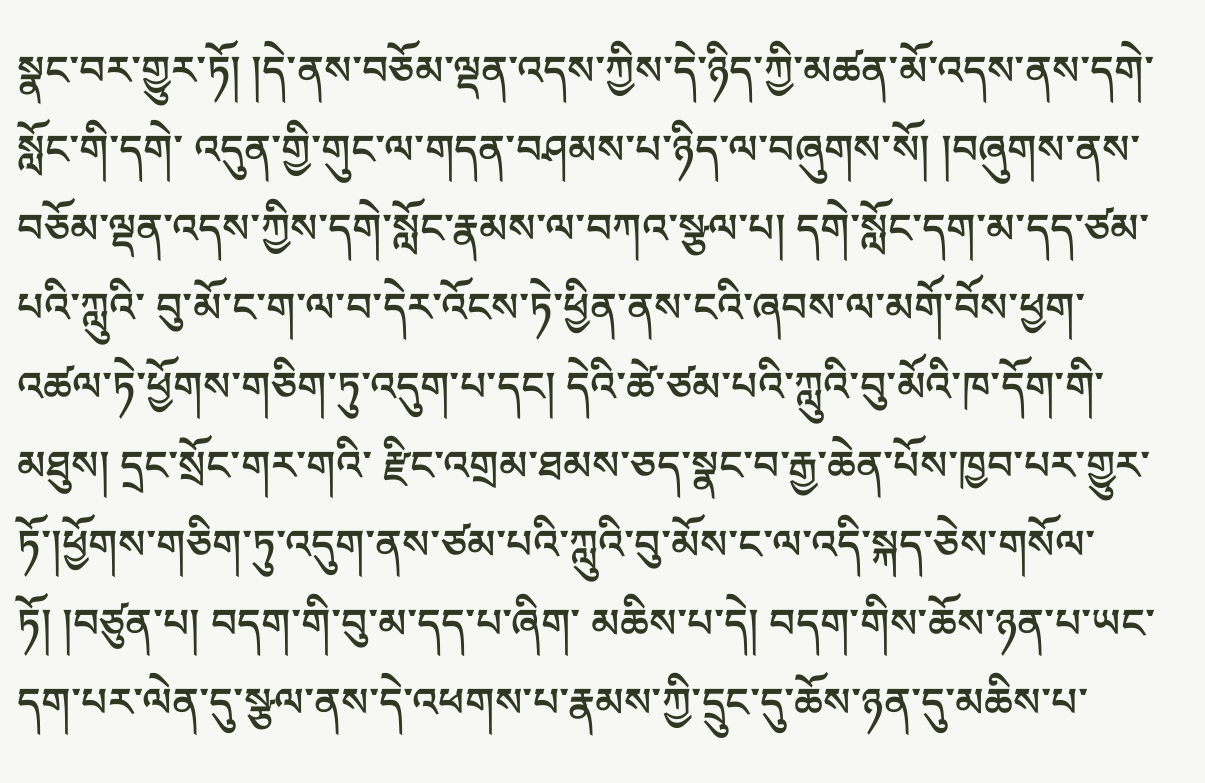སྣང་བར་གྱུར་ཏོ། །དེ་ནས་བཅོམ་ལྡན་འདས་ཀྱིས་དེ་ཉིད་ཀྱི་མཚན་མོ་འདས་ནས་དགེ་སློང་གི་དགེ་ འདུན་གྱི་གུང་ལ་གདན་བཤམས་པ་ཉིད་ལ་བཞུགས་སོ། །བཞུགས་ནས་བཅོམ་ལྡན་འདས་ཀྱིས་དགེ་སློང་རྣམས་ལ་བཀའ་སྩལ་པ། དགེ་སློང་དག་མ་དད་ཙམ་པའི་ཀླུའི་ བུ་མོ་ང་ག་ལ་བ་དེར་འོངས་ཏེ་ཕྱིན་ནས་ངའི་ཞབས་ལ་མགོ་བོས་ཕྱག་འཚལ་ཏེ་ཕྱོགས་གཅིག་ཏུ་འདུག་པ་དང། དེའི་ཚེ་ཙམ་པའི་ཀླུའི་བུ་མོའི་ཁ་དོག་གི་མཐུས། དྲང་སྲོང་གར་གའི་ རྫིང་འགྲམ་ཐམས་ཅད་སྣང་བ་རྒྱ་ཆེན་པོས་ཁྱབ་པར་གྱུར་ཏོ་།ཕྱོགས་གཅིག་ཏུ་འདུག་ནས་ཙམ་པའི་ཀླུའི་བུ་མོས་ང་ལ་འདི་སྐད་ཅེས་གསོལ་ཏོ། །བཙུན་པ། བདག་གི་བུ་མ་དད་པ་ཞིག་ མཆིས་པ་དེ། བདག་གིས་ཆོས་ཉན་པ་ཡང་དག་པར་ལེན་དུ་སྩལ་ནས་དེ་འཕགས་པ་རྣམས་ཀྱི་དྲུང་དུ་ཆོས་ཉན་དུ་མཆིས་པ་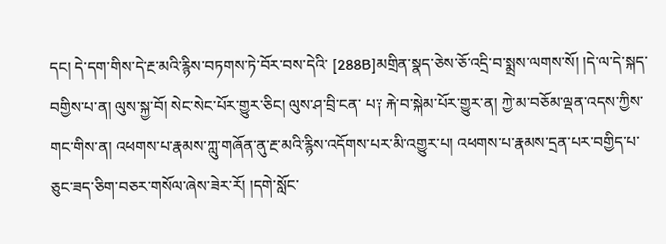དང། དེ་དག་གིས་དེ་རྔ་མའི་རྙིས་བཏགས་ཏེ་བོར་བས་དེའི་ [288B]མགྲིན་སྣད་ཅེས་ཅོ་འདྲི་བ་སྨྲས་ལགས་སོ། །དེ་ལ་དེ་སྐད་བགྱིས་པ་ན། ལུས་སྐྱ་བོ། སེང་སེང་པོར་གྱུར་ཅིང། ལུས་ཤ་བྲི་ངན་ པ༑ རྐེ་བ་སྐེམ་པོར་གྱུར་ན། ཀྱེ་མ་བཅོམ་ལྡན་འདས་ཀྱིས་གང་གིས་ན། འཕགས་པ་རྣམས་ཀླུ་གཞོན་ནུ་རྔ་མའི་རྙིས་འདོགས་པར་མི་འགྱུར་པ། འཕགས་པ་རྣམས་དྲན་པར་བགྱིད་པ་ ཅུང་ཟད་ཅིག་བཅར་གསོལ་ཞེས་ཟེར་རོ། །དགེ་སློང་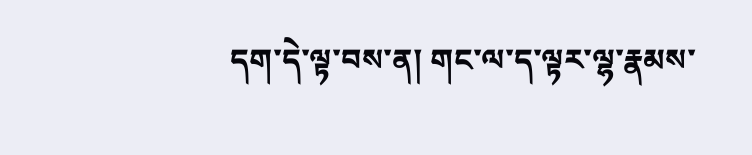དག་དེ་ལྟ་བས་ན། གང་ལ་ད་ལྟར་ལྷ་རྣམས་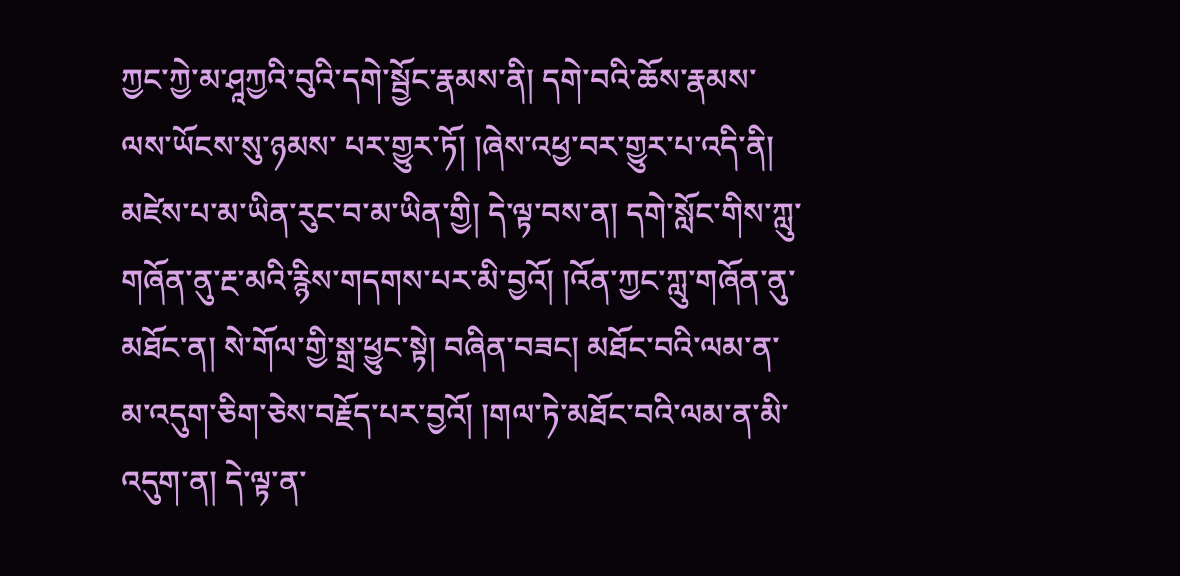ཀྱང་ཀྱེ་མ་ཤཱཀྱའི་བུའི་དགེ་སྦྱོང་རྣམས་ནི། དགེ་བའི་ཆོས་རྣམས་ལས་ཡོངས་སུ་ཉམས་ པར་གྱུར་ཏོ། །ཞེས་འཕྱ་བར་གྱུར་པ་འདི་ནི། མཛེས་པ་མ་ཡིན་རུང་བ་མ་ཡིན་གྱི། དེ་ལྟ་བས་ན། དགེ་སློང་གིས་ཀླུ་གཞོན་ནུ་རྔ་མའི་རྙིས་གདགས་པར་མི་བྱའོ། །འོན་ཀྱང་ཀླུ་གཞོན་ནུ་ མཐོང་ན། སེ་གོལ་གྱི་སྒྲ་ཕྱུང་སྟེ། བཞིན་བཟང། མཐོང་བའི་ལམ་ན་མ་འདུག་ཅིག་ཅེས་བརྗོད་པར་བྱའོ། །གལ་ཏེ་མཐོང་བའི་ལམ་ན་མི་འདུག་ན། དེ་ལྟ་ན་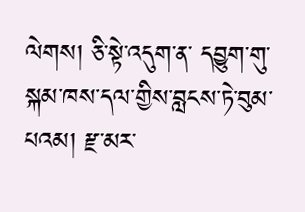ལེགས། ཅི་སྟེ་འདུག་ན་ དབྱུག་གུ་སྐམ་ཁས་དལ་གྱིས་བླངས་ཏེ་བུམ་པའམ། རྫ་མར་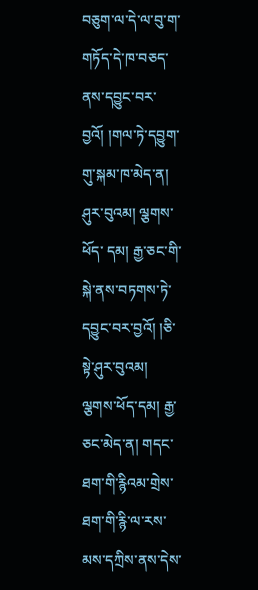བཅུག་ལ་དེ་ལ་བུ་ག་གཏོད་དེ་ཁ་བཅད་ནས་དབྱུང་བར་བྱའོ། །གལ་ཏེ་དབྱུག་གུ་སྐམ་ཁ་མེད་ན། ཤུར་བུའམ། ལྕགས་ཕོད་ དམ། རྒྱ་ཅང་གི་སྐེ་ནས་བཏགས་ཏེ་དབྱུང་བར་བྱའོ། །ཅི་སྟེ་ཤུར་བུའམ། ལྕགས་ཕོད་དམ། རྒྱ་ཅང་མེད་ན། གདང་ཐག་གི་རྙིའམ་གྲེས་ཐག་གི་རྙི་ལ་རས་མས་དཀྲིས་ནས་དེས་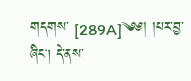གདགས་ [289A]༄༅། །པར་བྱ་ཞིང། དེ་ནས་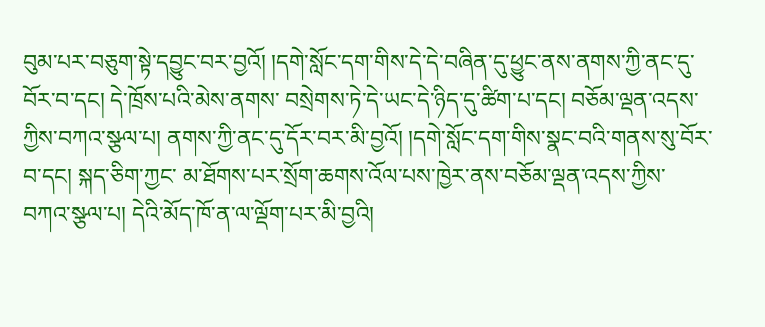བུམ་པར་བཅུག་སྟེ་དབྱུང་བར་བྱའོ། །དགེ་སློང་དག་གིས་དེ་དེ་བཞིན་དུ་ཕྱུང་ནས་ནགས་ཀྱི་ནང་དུ་བོར་བ་དང། དེ་ཁྲོས་པའི་མེས་ནགས་ བསྲེགས་ཏེ་དེ་ཡང་དེ་ཉིད་དུ་ཚིག་པ་དང། བཅོམ་ལྡན་འདས་ཀྱིས་བཀའ་སྩལ་པ། ནགས་ཀྱི་ནང་དུ་དོར་བར་མི་བྱའོ། །དགེ་སློང་དག་གིས་སྣང་བའི་གནས་སུ་བོར་བ་དང། སྐད་ཅིག་ཀྱང་ མ་ཐོགས་པར་སྲོག་ཆགས་འོལ་པས་ཁྱེར་ནས་བཅོམ་ལྡན་འདས་ཀྱིས་བཀའ་སྩལ་པ། དེའི་མོད་ཁོ་ན་ལ་ལྡོག་པར་མི་བྱའི།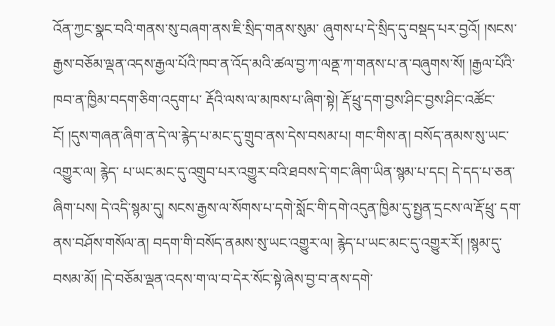འོན་ཀྱང་སྣང་བའི་གནས་སུ་བཞག་ནས་ཇི་སྲིད་གནས་སུམ་ ཞུགས་པ་དེ་སྲིད་དུ་བསྡད་པར་བྱའོ། །སངས་རྒྱས་བཅོམ་ལྡན་འདས་རྒྱལ་པོའི་ཁབ་ན་འོད་མའི་ཚལ་བྱ་ཀ་ལནྡ་ཀ་གནས་པ་ན་བཞུགས་སོ། །རྒྱལ་པོའི་ཁབ་ན་ཁྱིམ་བདག་ཅིག་འདུག་པ་ རྡོའི་ལས་ལ་མཁས་པ་ཞིག་སྟེ། རྡོ་ཕྲུ་དག་བྱས་ཤིང་བྱས་ཤིང་འཚོང་ངོ། །དུས་གཞན་ཞིག་ན་དེ་ལ་རྙེད་པ་མང་དུ་གྲུབ་ནས་དེས་བསམ་པ། གང་གིས་ན། བསོད་ནམས་སུ་ཡང་འགྱུར་ལ། རྙེད་ པ་ཡང་མང་དུ་འགྲུབ་པར་འགྱུར་བའི་ཐབས་དེ་གང་ཞིག་ཡིན་སྙམ་པ་དང། དེ་དད་པ་ཅན་ཞིག་པས། དེ་འདི་སྙམ་དུ། སངས་རྒྱས་ལ་སོགས་པ་དགེ་སློང་གི་དགེ་འདུན་ཁྱིམ་དུ་སྤྱན་དྲངས་ལ་རྡོ་ཕྲུ་ དག་ནས་བཤོས་གསོལ་ན། བདག་གི་བསོད་ནམས་སུ་ཡང་འགྱུར་ལ། རྙེད་པ་ཡང་མང་དུ་འགྱུར་རོ། །སྙམ་དུ་བསམ་མོ། །དེ་བཅོམ་ལྡན་འདས་ག་ལ་བ་དེར་སོང་སྟེ་ཞེས་བྱ་བ་ནས་དགེ་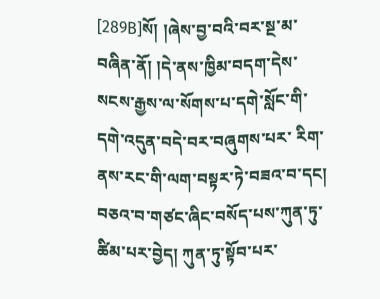[289B]སོ། །ཞེས་བྱ་བའི་བར་སྔ་མ་བཞིན་ནོ། །དེ་ནས་ཁྱིམ་བདག་དེས་སངས་རྒྱས་ལ་སོགས་པ་དགེ་སློང་གི་དགེ་འདུན་བདེ་བར་བཞུགས་པར་ རིག་ནས་རང་གི་ལག་བསྟར་ཏེ་བཟའ་བ་དང། བཅའ་བ་གཙང་ཞིང་བསོད་པས་ཀུན་ཏུ་ཚིམ་པར་བྱེད། ཀུན་ཏུ་སྟོབ་པར་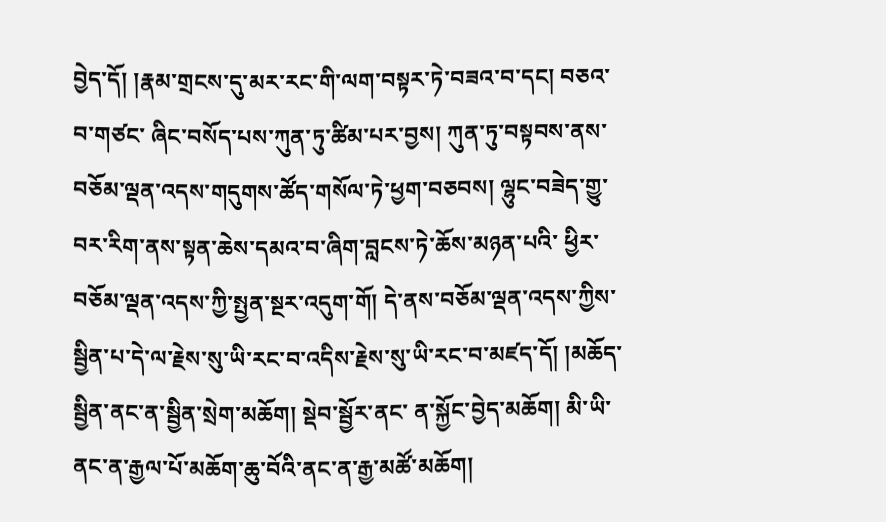བྱེད་དོ། །རྣམ་གྲངས་དུ་མར་རང་གི་ལག་བསྟར་ཏེ་བཟའ་བ་དང། བཅའ་བ་གཙང་ ཞིང་བསོད་པས་ཀུན་ཏུ་ཚིམ་པར་བྱས། ཀུན་ཏུ་བསྟབས་ནས་བཅོམ་ལྡན་འདས་གདུགས་ཚོད་གསོལ་ཏེ་ཕྱག་བཅབས། ལྷུང་བཟེད་གྱུ་བར་རིག་ནས་སྟན་ཆེས་དམའ་བ་ཞིག་བླངས་ཏེ་ཆོས་མཉན་པའི་ ཕྱིར་བཅོམ་ལྡན་འདས་ཀྱི་སྤྱན་སྔར་འདུག་གོ། དེ་ནས་བཅོམ་ལྡན་འདས་ཀྱིས་སྦྱིན་པ་དེ་ལ་རྗེས་སུ་ཡི་རང་བ་འདིས་རྗེས་སུ་ཡི་རང་བ་མཛད་དོ། །མཆོད་སྦྱིན་ནང་ན་སྦྱིན་སྲེག་མཆོག། སྡེབ་སྦྱོར་ནང་ ན་སྐྱོང་བྱེད་མཆོག། མི་ཡི་ནང་ན་རྒྱལ་པོ་མཆོག་ཆུ་བོའི་ནང་ན་རྒྱ་མཚོ་མཆོག།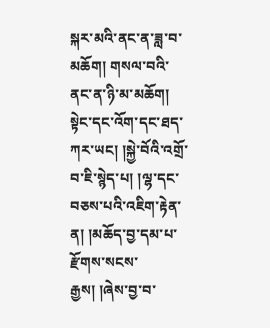སྐར་མའི་ནང་ན་ཟླ་བ་མཆོག། གསལ་བའི་ནང་ན་ཉི་མ་མཆོག། སྟེང་དང་འོག་དང་ཐད་ཀར་ཡང། །སྐྱེ་བོའི་འགྲོ་ བ་ཇི་སྙེད་པ། །ལྷ་དང་བཅས་པའི་འཇིག་རྟེན་ན། །མཆོད་བྱ་དམ་པ་རྫོགས་སངས་རྒྱས། །ཞེས་བྱ་བ་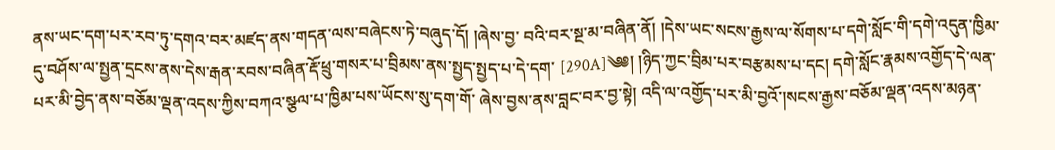ནས་ཡང་དག་པར་རབ་ཏུ་དགའ་བར་མཛད་ནས་གདན་ལས་བཞེངས་ཏེ་བཞུད་དོ། །ཞེས་བྱ་ བའི་བར་སྔ་མ་བཞིན་ནོ། །དེས་ཡང་སངས་རྒྱས་ལ་སོགས་པ་དགེ་སློང་གི་དགེ་འདུན་ཁྱིམ་དུ་བཤོས་ལ་སྤྱན་དྲངས་ནས་དེས་རྒན་རབས་བཞིན་རྡོ་ཕྲུ་གསར་པ་བྲིམས་ནས་སྤྱད་སྤྱད་པ་དེ་དག་ [290A]༄༅། །ཉིད་ཀྱང་བྲིམ་པར་བརྩམས་པ་དང། དགེ་སློང་རྣམས་འགྱོད་དེ་ལན་པར་མི་བྱེད་ནས་བཅོམ་ལྡན་འདས་ཀྱིས་བཀའ་སྩལ་པ་ཁྱིམ་པས་ཡོངས་སུ་དག་གོ་ ཞེས་བྱས་ནས་བླང་བར་བྱ་སྟེ། འདི་ལ་འགྱོད་པར་མི་བྱའོ་།སངས་རྒྱས་བཅོམ་ལྡན་འདས་མཉན་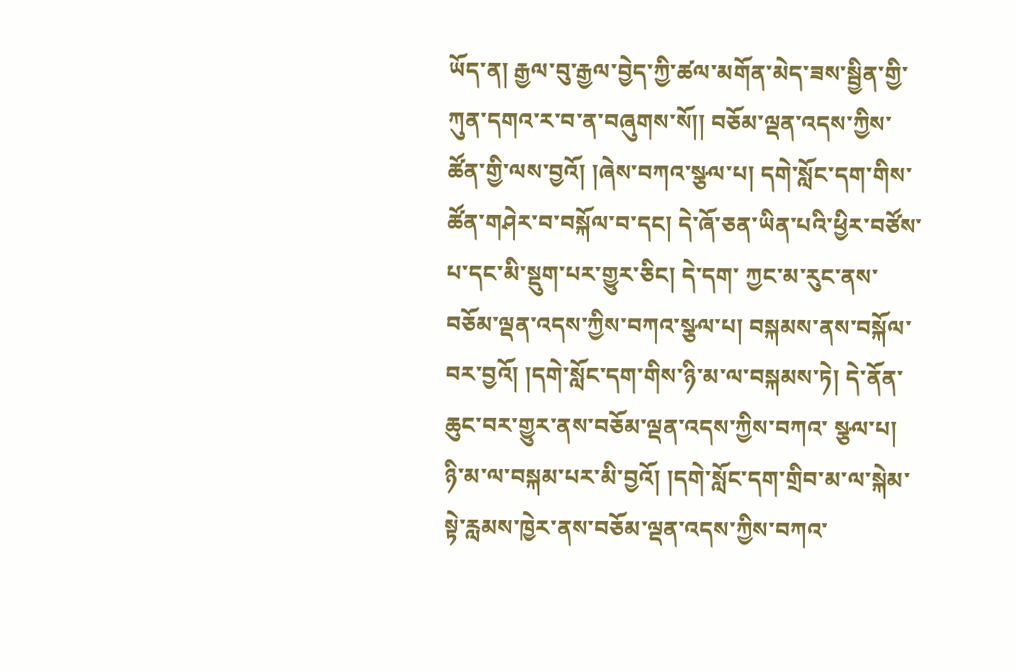ཡོད་ན། རྒྱལ་བུ་རྒྱལ་བྱེད་ཀྱི་ཚལ་མགོན་མེད་ཟས་སྦྱིན་གྱི་ཀུན་དགའ་ར་བ་ན་བཞུགས་སོ།། བཅོམ་ལྡན་འདས་ཀྱིས་ཚོན་གྱི་ལས་བྱའོ། །ཞེས་བཀའ་སྩལ་པ། དགེ་སློང་དག་གིས་ཚོན་གཤེར་བ་བསྐོལ་བ་དང། དེ་ཞོ་ཅན་ཡིན་པའི་ཕྱིར་བཙོས་པ་དང་མི་སྡུག་པར་གྱུར་ཅིང། དེ་དག་ ཀྱང་མ་རུང་ནས་བཅོམ་ལྡན་འདས་ཀྱིས་བཀའ་སྩལ་པ། བསྐམས་ནས་བསྐོལ་བར་བྱའོ། །དགེ་སློང་དག་གིས་ཉི་མ་ལ་བསྐམས་ཏེ། དེ་ནོན་ཆུང་བར་གྱུར་ནས་བཅོམ་ལྡན་འདས་ཀྱིས་བཀའ་ སྩལ་པ། ཉི་མ་ལ་བསྐམ་པར་མི་བྱའོ། །དགེ་སློང་དག་གྲིབ་མ་ལ་སྐེམ་སྟེ་རླམས་ཁྱེར་ནས་བཅོམ་ལྡན་འདས་ཀྱིས་བཀའ་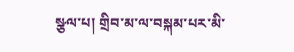སྩལ་པ། གྲིབ་མ་ལ་བསྐམ་པར་མི་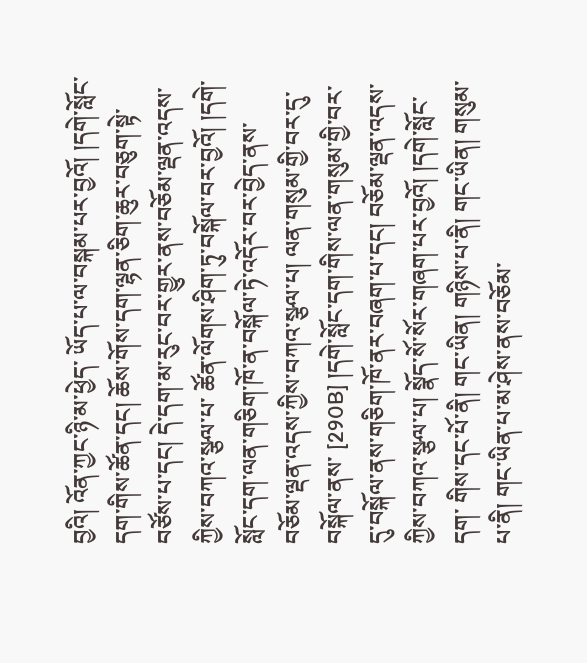བྱའི། འོན་ཀྱང་ཉི་མ་ཕྱེད་ ཡོད་པ་ལ་བསྐམ་པར་བྱའོ། །དགེ་སློང་དག་གིས་ཚོན་དང། ཆོས་གོས་དག་ལྷན་ཅིག་ཆུར་བཅུག་སྟེ་བཙོས་པ་དང། དེ་དག་མ་རུང་བར་གྱུར་ནས་བཅོམ་ལྡན་འདས་ཀྱིས་བཀའ་སྩལ་པ་ ཚོན་ལོགས་ཤིག་ཏུ་བསྐོལ་བར་བྱའོ། །དགེ་སློང་དག་ལན་གཅིག་ཁོ་ན་བསྐོལ་ཏེ་འདོར་བར་བྱེད་ནས་བཅོམ་ལྡན་འདས་ཀྱིས་བཀའ་སྩལ་པ། ལན་གསུམ་གྱི་བར་དུ་བསྐོལ་ནས་ [290B] །དགེ་སློང་དག་གིས་ལན་གསུམ་གྱི་བར་དུ་བསྐོལ་ནས་གཅིག་ཁོ་ནར་བཞག་པ་དང། བཅོམ་ལྡན་འདས་ཀྱིས་བཀའ་སྩལ་པ། སྣོད་སོ་སོར་གཞག་པར་བྱའོ། །དགེ་སློང་དག་ གིས་དང་པོ་ནི། གང་ཡིན། གཉིས་པ་ནི། གང་ཡིན། གསུམ་པ་ནི། གང་ཡིན་པ་མ་ཤེས་ནས་བཅོམ་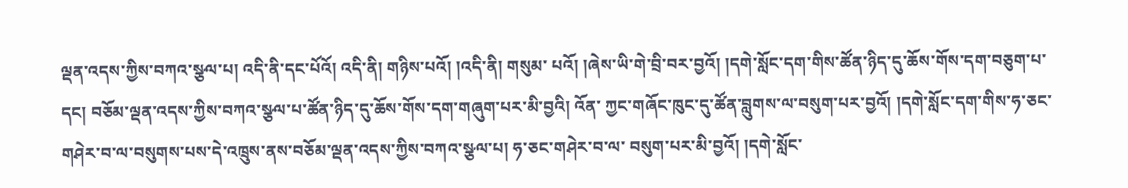ལྡན་འདས་ཀྱིས་བཀའ་སྩལ་པ། འདི་ནི་དང་པོའོ། འདི་ནི། གཉིས་པའོ། །འདི་ནི། གསུམ་ པའོ། །ཞེས་ཡི་གེ་བྲི་བར་བྱའོ། །དགེ་སློང་དག་གིས་ཚོན་ཉིད་དུ་ཆོས་གོས་དག་བཅུག་པ་དང། བཅོམ་ལྡན་འདས་ཀྱིས་བཀའ་སྩལ་པ་ཚོན་ཉིད་དུ་ཆོས་གོས་དག་གཞུག་པར་མི་བྱའི། འོན་ ཀྱང་གཞོང་ཁུང་དུ་ཚོན་བླུགས་ལ་བསུག་པར་བྱའོ། །དགེ་སློང་དག་གིས་ཧ་ཅང་གཤེར་བ་ལ་བསུགས་པས་དེ་འཁྲུས་ནས་བཅོམ་ལྡན་འདས་ཀྱིས་བཀའ་སྩལ་པ། ཧ་ཅང་གཤེར་བ་ལ་ བསུག་པར་མི་བྱའོ། །དགེ་སློང་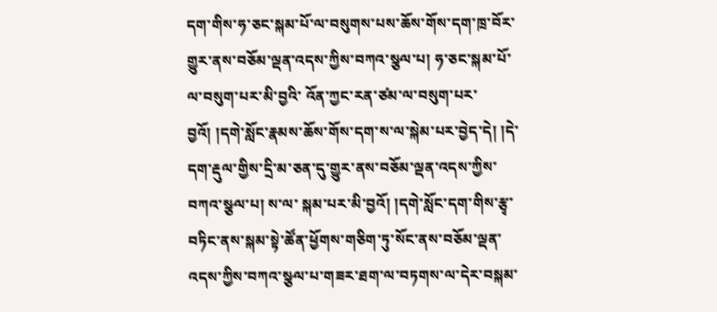དག་གིས་ཧ་ཅང་སྐམ་པོ་ལ་བསུགས་པས་ཆོས་གོས་དག་ཁྲ་བོར་གྱུར་ནས་བཅོམ་ལྡན་འདས་ཀྱིས་བཀའ་སྩལ་པ། ཧ་ཅང་སྐམ་པོ་ལ་བསུག་པར་མི་བྱའི་ འོན་ཀྱང་རན་ཙམ་ལ་བསུག་པར་བྱའོ། །དགེ་སློང་རྣམས་ཆོས་གོས་དག་ས་ལ་སྐེམ་པར་བྱེད་དེ། །དེ་དག་རྡུལ་གྱིས་དྲི་མ་ཅན་དུ་གྱུར་ནས་བཅོམ་ལྡན་འདས་ཀྱིས་བཀའ་སྩལ་པ། ས་ལ་ སྐམ་པར་མི་བྱའོ། །དགེ་སློང་དག་གིས་རྩྭ་བཏིང་ནས་སྐམ་སྟེ་ཚོན་ཕྱོགས་གཅིག་ཏུ་སོང་ནས་བཅོམ་ལྡན་འདས་ཀྱིས་བཀའ་སྩལ་པ་གཟར་ཐག་ལ་བཏགས་ལ་དེར་བསྐམ་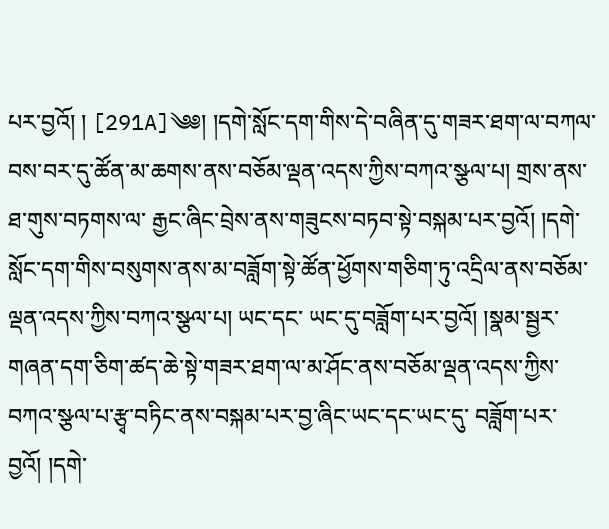པར་བྱའོ། ། [291A]༄༅། །དགེ་སློང་དག་གིས་དེ་བཞིན་དུ་གཟར་ཐག་ལ་བཀལ་བས་བར་དུ་ཚོན་མ་ཆགས་ནས་བཅོམ་ལྡན་འདས་ཀྱིས་བཀའ་སྩལ་པ། གྲས་ནས་ཐ་གུས་བཏགས་ལ་ རྒྱང་ཞིང་བྲེས་ནས་གཟུངས་བཏབ་སྟེ་བསྐམ་པར་བྱའོ། །དགེ་སློང་དག་གིས་བསུགས་ནས་མ་བཟློག་སྟེ་ཚོན་ཕྱོགས་གཅིག་ཏུ་འདྲིལ་ནས་བཅོམ་ལྡན་འདས་ཀྱིས་བཀའ་སྩལ་པ། ཡང་དང་ ཡང་དུ་བཟློག་པར་བྱའོ། །སྣམ་སྦྱར་གཞན་དག་ཅིག་ཚད་ཆེ་སྟེ་གཟར་ཐག་ལ་མ་ཤོང་ནས་བཅོམ་ལྡན་འདས་ཀྱིས་བཀའ་སྩལ་པ་རྩྭ་བཏིང་ནས་བསྐམ་པར་བྱ་ཞིང་ཡང་དང་ཡང་དུ་ བཟློག་པར་བྱའོ། །དགེ་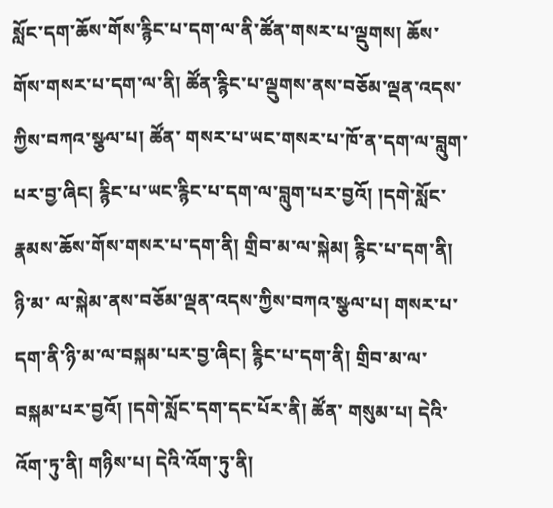སློང་དག་ཆོས་གོས་རྙིང་པ་དག་ལ་ནི་ཚོན་གསར་པ་ལྡུགས། ཆོས་གོས་གསར་པ་དག་ལ་ནི། ཚོན་རྙིང་པ་ལྡུགས་ནས་བཅོམ་ལྡན་འདས་ཀྱིས་བཀའ་སྩལ་པ། ཚོན་ གསར་པ་ཡང་གསར་པ་ཁོ་ན་དག་ལ་བླུག་པར་བྱ་ཞིང། རྙིང་པ་ཡང་རྙིང་པ་དག་ལ་བླུག་པར་བྱའོ། །དགེ་སློང་རྣམས་ཆོས་གོས་གསར་པ་དག་ནི། གྲིབ་མ་ལ་སྐེམ། རྙིང་པ་དག་ནི། ཉི་མ་ ལ་སྐེམ་ནས་བཅོམ་ལྡན་འདས་ཀྱིས་བཀའ་སྩལ་པ། གསར་པ་དག་ནི་ཉི་མ་ལ་བསྐམ་པར་བྱ་ཞིང། རྙིང་པ་དག་ནི། གྲིབ་མ་ལ་བསྐམ་པར་བྱའོ། །དགེ་སློང་དག་དང་པོར་ནི། ཚོན་ གསུམ་པ། དེའི་འོག་ཏུ་ནི། གཉིས་པ། དེའི་འོག་ཏུ་ནི།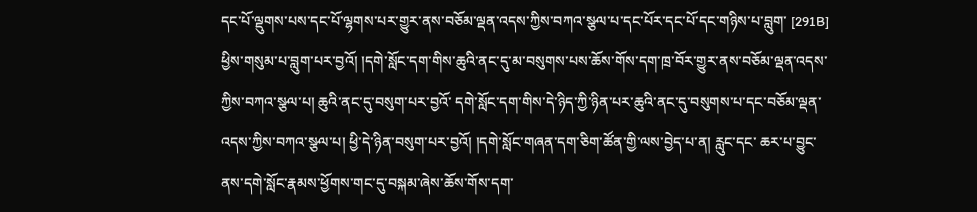དང་པོ་ལྡུགས་པས་དང་པོ་ལྷགས་པར་གྱུར་ནས་བཅོམ་ལྡན་འདས་ཀྱིས་བཀའ་སྩལ་པ་དང་པོར་དང་པོ་དང་གཉིས་པ་བླུག་ [291B] ཕྱིས་གསུམ་པ་བླུག་པར་བྱའོ། །དགེ་སློང་དག་གིས་ཆུའི་ནང་དུ་མ་བསུགས་པས་ཆོས་གོས་དག་ཁྲ་བོར་གྱུར་ནས་བཅོམ་ལྡན་འདས་ཀྱིས་བཀའ་སྩལ་པ། ཆུའི་ནང་དུ་བསུག་པར་བྱའོ་ དགེ་སློང་དག་གིས་དེ་ཉིད་ཀྱི་ཉིན་པར་ཆུའི་ནང་དུ་བསུགས་པ་དང་བཅོམ་ལྡན་འདས་ཀྱིས་བཀའ་སྩལ་པ། ཕྱི་དེ་ཉིན་བསུག་པར་བྱའོ། །དགེ་སློང་གཞན་དག་ཅིག་ཚོན་གྱི་ལས་བྱེད་པ་ན། རླུང་དང་ ཆར་པ་བྱུང་ནས་དགེ་སློང་རྣམས་ཕྱོགས་གང་དུ་བསྐམ་ཞེས་ཆོས་གོས་དག་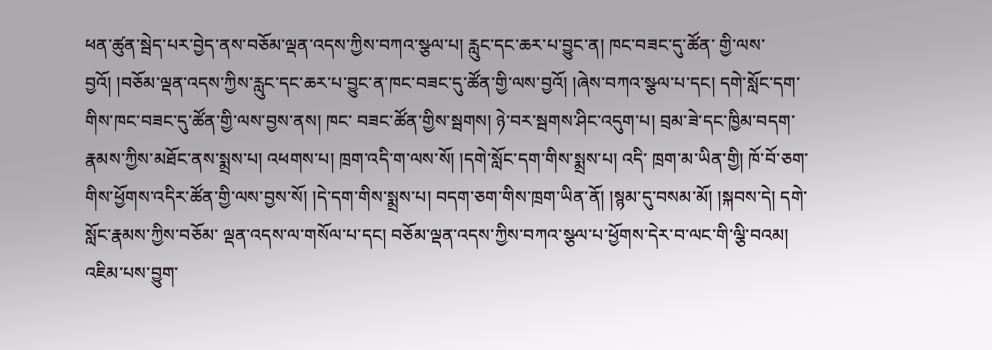ཕན་ཚུན་སྦེད་པར་བྱེད་ནས་བཅོམ་ལྡན་འདས་ཀྱིས་བཀའ་སྩལ་པ། རླུང་དང་ཆར་པ་བྱུང་ན། ཁང་བཟང་དུ་ཚོན་ གྱི་ལས་བྱའོ། །བཅོམ་ལྡན་འདས་ཀྱིས་རླུང་དང་ཆར་པ་བྱུང་ན་ཁང་བཟང་དུ་ཚོན་གྱི་ལས་བྱའོ། །ཞེས་བཀའ་སྩལ་པ་དང། དགེ་སློང་དག་གིས་ཁང་བཟང་དུ་ཚོན་གྱི་ལས་བྱས་ནས། ཁང་ བཟང་ཚོན་གྱིས་སྦགས། ཉེ་བར་སྦགས་ཤིང་འདུག་པ། བྲམ་ཟེ་དང་ཁྱིམ་བདག་རྣམས་ཀྱིས་མཐོང་ནས་སྨྲས་པ། འཕགས་པ། ཁྲག་འདི་ག་ལས་སོ། །དགེ་སློང་དག་གིས་སྨྲས་པ། འདི་ ཁྲག་མ་ཡིན་གྱི། ཁོ་བོ་ཅག་གིས་ཕྱོགས་འདིར་ཚོན་གྱི་ལས་བྱས་སོ། །དེ་དག་གིས་སྨྲས་པ། བདག་ཅག་གིས་ཁྲག་ཡིན་ནོ། །སྙམ་དུ་བསམ་མོ། །སྐབས་དེ། དགེ་སློང་རྣམས་ཀྱིས་བཅོམ་ ལྡན་འདས་ལ་གསོལ་པ་དང། བཅོམ་ལྡན་འདས་ཀྱིས་བཀའ་སྩལ་པ་ཕྱོགས་དེར་བ་ལང་གི་ལྕི་བའམ། འཇིམ་པས་བྱུག་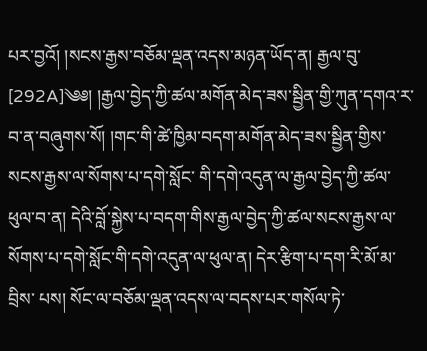པར་བྱའོ། །སངས་རྒྱས་བཅོམ་ལྡན་འདས་མཉན་ཡོད་ན། རྒྱལ་བུ་ [292A]༄༅། །རྒྱལ་བྱེད་ཀྱི་ཚལ་མགོན་མེད་ཟས་སྦྱིན་གྱི་ཀུན་དགའ་ར་བ་ན་བཞུགས་སོ། །གང་གི་ཚེ་ཁྱིམ་བདག་མགོན་མེད་ཟས་སྦྱིན་གྱིས་སངས་རྒྱས་ལ་སོགས་པ་དགེ་སློང་ གི་དགེ་འདུན་ལ་རྒྱལ་བྱེད་ཀྱི་ཚལ་ཕུལ་བ་ན། དེའི་བློ་སྐྱེས་པ་བདག་གིས་རྒྱལ་བྱེད་ཀྱི་ཚལ་སངས་རྒྱས་ལ་སོགས་པ་དགེ་སློང་གི་དགེ་འདུན་ལ་ཕུལ་ན། དེར་རྩིག་པ་དག་རི་མོ་མ་བྲིས་ པས། སོང་ལ་བཅོམ་ལྡན་འདས་ལ་བདས་པར་གསོལ་ཏེ་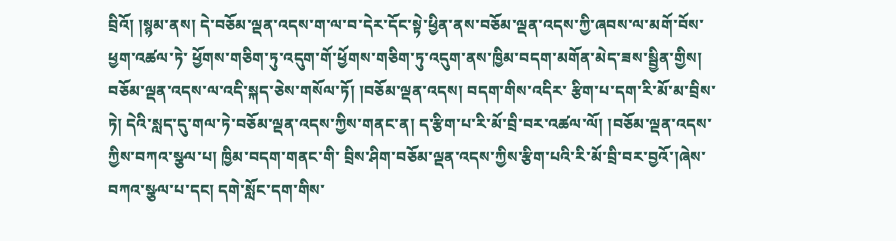བྲིའོ། །སྙམ་ནས། དེ་བཅོམ་ལྡན་འདས་ག་ལ་བ་དེར་དོང་སྟེ་ཕྱིན་ནས་བཅོམ་ལྡན་འདས་ཀྱི་ཞབས་ལ་མགོ་བོས་ཕྱག་འཚལ་ཏེ་ ཕྱོགས་གཅིག་ཏུ་འདུག་གོ་ཕྱོགས་གཅིག་ཏུ་འདུག་ནས་ཁྱིམ་བདག་མགོན་མེད་ཟས་སྦྱིན་གྱིས། བཅོམ་ལྡན་འདས་ལ་འདི་སྐད་ཅེས་གསོལ་ཏོ། །བཅོམ་ལྡན་འདས། བདག་གིས་འདིར་ རྩིག་པ་དག་རི་མོ་མ་བྲིས་ཏེ། དེའི་སླད་དུ་གལ་ཏེ་བཅོམ་ལྡན་འདས་ཀྱིས་གནང་ན། ད་རྩིག་པ་རི་མོ་བྲི་བར་འཚལ་ལོ། །བཅོམ་ལྡན་འདས་ཀྱིས་བཀའ་སྩལ་པ། ཁྱིམ་བདག་གནང་གི་ བྲིས་ཤིག་བཅོམ་ལྡན་འདས་ཀྱིས་རྩིག་པའི་རི་མོ་བྲི་བར་བྱའོ་།ཞེས་བཀའ་སྩལ་པ་དང། དགེ་སློང་དག་གིས་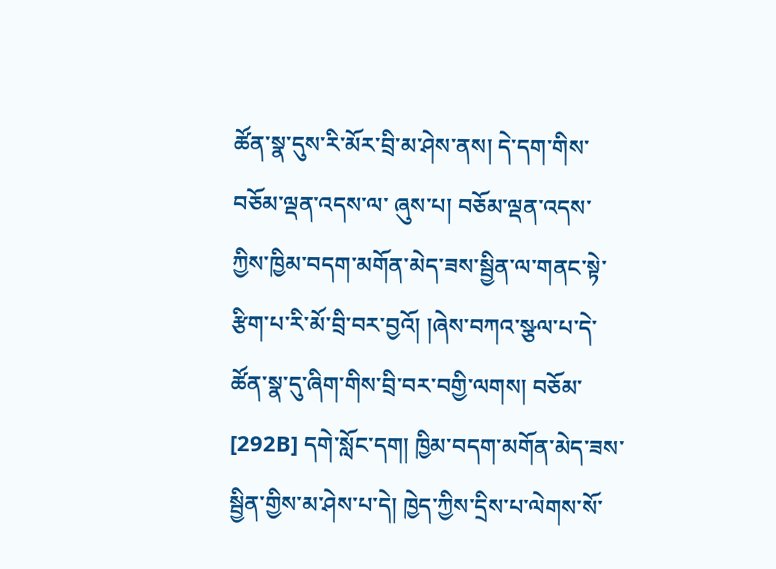ཚོན་སྣ་དུས་རི་མོར་བྲི་མ་ཤེས་ནས། དེ་དག་གིས་བཅོམ་ལྡན་འདས་ལ་ ཞུས་པ། བཅོམ་ལྡན་འདས་ཀྱིས་ཁྱིམ་བདག་མགོན་མེད་ཟས་སྦྱིན་ལ་གནང་སྟེ་རྩིག་པ་རི་མོ་བྲི་བར་བྱའོ། །ཞེས་བཀའ་སྩལ་པ་དེ་ཚོན་སྣ་དུ་ཞིག་གིས་བྲི་བར་བགྱི་ལགས། བཅོམ་ [292B] དགེ་སློང་དག། ཁྱིམ་བདག་མགོན་མེད་ཟས་སྦྱིན་གྱིས་མ་ཤེས་པ་དེ། ཁྱེད་ཀྱིས་དྲིས་པ་ལེགས་སོ་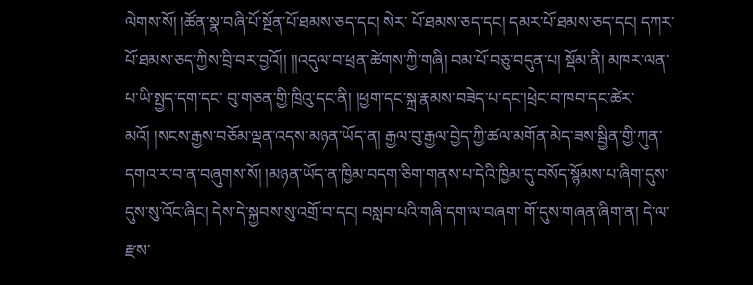ལེགས་སོ། །ཚོན་སྣ་བཞི་པོ་སྔོན་པོ་ཐམས་ཅད་དང། སེར་ པོ་ཐམས་ཅད་དང། དམར་པོ་ཐམས་ཅད་དང། དཀར་པོ་ཐམས་ཅད་ཀྱིས་བྲི་བར་བྱའོ།། །།འདུལ་བ་ཕྲན་ཚེགས་ཀྱི་གཞི། བམ་པོ་བཅུ་བདུན་པ། སྡོམ་ནི། མཁར་ལན་པ་ཡི་སྤྱད་དག་དང་ བུ་གཅན་གྱི་ཁྲིའུ་དང་ནི། །ཕྱག་དང་སྐྲ་རྣམས་བཟེད་པ་དང་།ཕྲེང་བ་ཁབ་དང་ཚེར་མའོ། །སངས་རྒྱས་བཅོམ་ལྡན་འདས་མཉན་ཡོད་ན། རྒྱལ་བུ་རྒྱལ་བྱེད་ཀྱི་ཚལ་མགོན་མེད་ཟས་སྦྱིན་གྱི་ཀུན་ དགའ་ར་བ་ན་བཞུགས་སོ། །མཉན་ཡོད་ན་ཁྱིམ་བདག་ཅིག་གནས་པ་དེའི་ཁྱིམ་དུ་བསོད་སྙོམས་པ་ཞིག་དུས་དུས་སུ་འོང་ཞིང། དེས་དེ་སྐྱབས་སུ་འགྲོ་བ་དང། བསླབ་པའི་གཞི་དག་ལ་བཞག་ གོ་དུས་གཞན་ཞིག་ན། དེ་ལ་རྫས་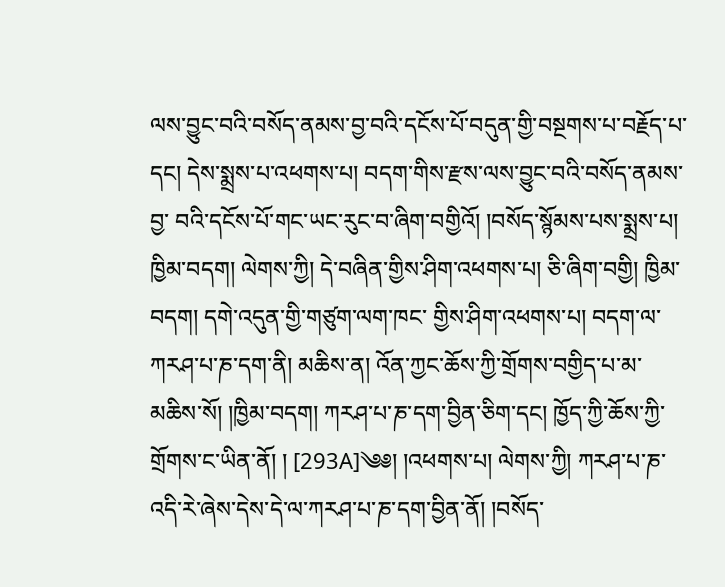ལས་བྱུང་བའི་བསོད་ནམས་བྱ་བའི་དངོས་པོ་བདུན་གྱི་བསྔགས་པ་བརྗོད་པ་དང། དེས་སྨྲས་པ་འཕགས་པ། བདག་གིས་རྫས་ལས་བྱུང་བའི་བསོད་ནམས་བྱ་ བའི་དངོས་པོ་གང་ཡང་རུང་བ་ཞིག་བགྱིའོ། །བསོད་སྙོམས་པས་སྨྲས་པ། ཁྱིམ་བདག། ལེགས་ཀྱི། དེ་བཞིན་གྱིས་ཤིག་འཕགས་པ། ཅི་ཞིག་བགྱི། ཁྱིམ་བདག། དགེ་འདུན་གྱི་གཙུག་ལག་ཁང་ གྱིས་ཤིག་འཕགས་པ། བདག་ལ་ཀརཤ་པ་ཎ་དག་ནི། མཆིས་ན། འོན་ཀྱང་ཆོས་ཀྱི་གྲོགས་བགྱིད་པ་མ་མཆིས་སོ། །ཁྱིམ་བདག། ཀརཤ་པ་ཎ་དག་བྱིན་ཅིག་དང། ཁྱོད་ཀྱི་ཆོས་ཀྱི་གྲོགས་ང་ཡིན་ནོ། ། [293A]༄༅། །འཕགས་པ། ལེགས་ཀྱི། ཀརཤ་པ་ཎ་འདི་རེ་ཞེས་དེས་དེ་ལ་ཀརཤ་པ་ཎ་དག་བྱིན་ནོ། །བསོད་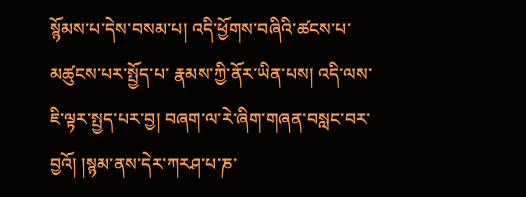སྙོམས་པ་དེས་བསམ་པ། འདི་ཕྱོགས་བཞིའི་ཚངས་པ་མཚུངས་པར་སྤྱོད་པ་ རྣམས་ཀྱི་ནོར་ཡིན་པས། འདི་ལས་ཇི་ལྟར་སྤྱད་པར་བྱ། བཞག་ལ་རེ་ཞིག་གཞན་བསླང་བར་བྱའོ། །སྙམ་ནས་དེར་ཀརཤ་པ་ཎ་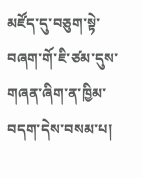མཛོད་དུ་བཅུག་སྟེ་བཞག་གོ་ཇི་ཙམ་དུས་གཞན་ཞིག་ན་ཁྱིམ་ བདག་དེས་བསམ་པ།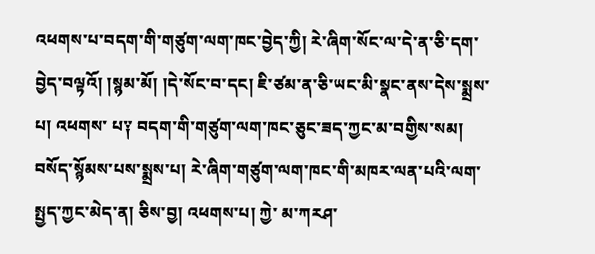འཕགས་པ་བདག་གི་གཙུག་ལག་ཁང་བྱེད་ཀྱི། རེ་ཞིག་སོང་ལ་དེ་ན་ཅི་དག་བྱེད་བལྟའོ། །སྙམ་མོ། །དེ་སོང་བ་དང། ཇི་ཙམ་ན་ཅི་ཡང་མི་སྣང་ནས་དེས་སྨྲས་པ། འཕགས་ པ༑ བདག་གི་གཙུག་ལག་ཁང་ཅུང་ཟད་ཀྱང་མ་བགྱིས་སམ། བསོད་སྙོམས་པས་སྨྲས་པ། རེ་ཞིག་གཙུག་ལག་ཁང་གི་མཁར་ལན་པའི་ལག་སྤྱད་ཀྱང་མེད་ན། ཅིས་བྱ། འཕགས་པ། ཀྱེ་ མ་ཀརཤ་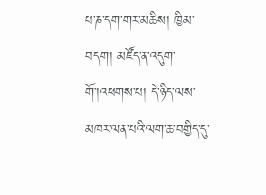པ་ཎ་དག་གར་མཆིས། ཁྱིམ་བདག། མཛོད་ན་འདུག་གོ་།འཕགས་པ། དེ་ཉིད་ལས་མཁར་ལན་པའི་ལག་ཆ་བགྱིད་དུ་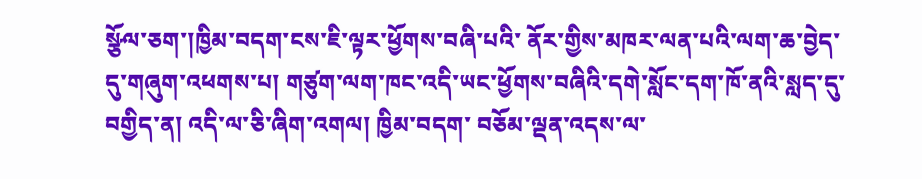སྩོལ་ཅག་།ཁྱིམ་བདག་ངས་ཇི་ལྟར་ཕྱོགས་བཞི་པའི་ ནོར་གྱིས་མཁར་ལན་པའི་ལག་ཆ་བྱེད་དུ་གཞུག་འཕགས་པ། གཙུག་ལག་ཁང་འདི་ཡང་ཕྱོགས་བཞིའི་དགེ་སློང་དག་ཁོ་ནའི་སླད་དུ་བགྱིད་ན། འདི་ལ་ཅི་ཞིག་འགལ། ཁྱིམ་བདག་ བཅོམ་ལྡན་འདས་ལ་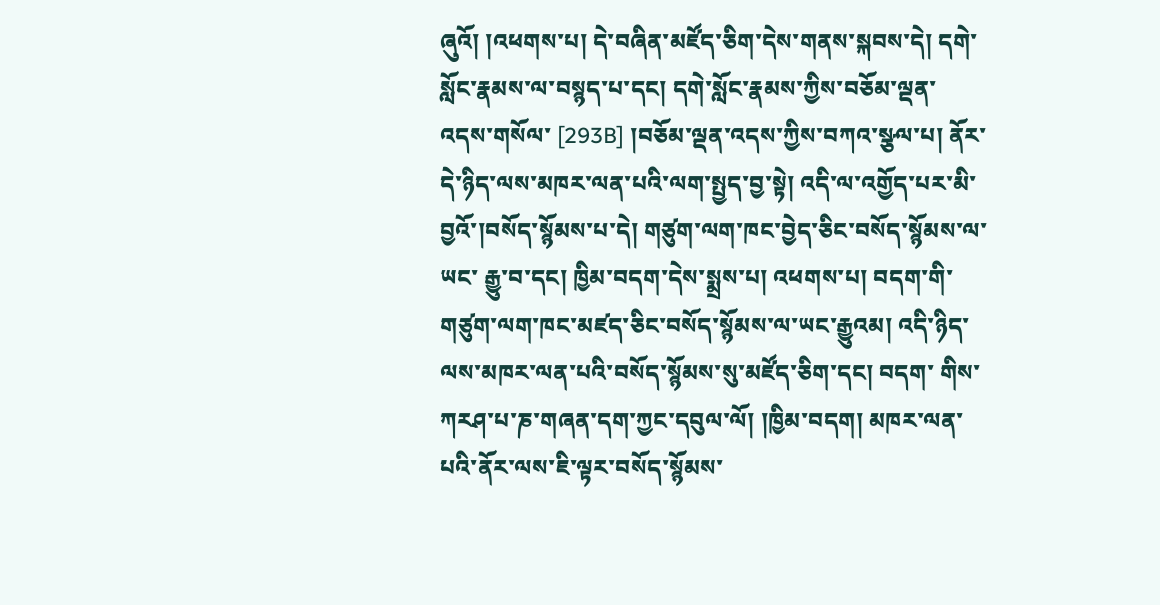ཞུའོ། །འཕགས་པ། དེ་བཞིན་མཛོད་ཅིག་དེས་གནས་སྐབས་དེ། དགེ་སློང་རྣམས་ལ་བསྙད་པ་དང། དགེ་སློང་རྣམས་ཀྱིས་བཅོམ་ལྡན་འདས་གསོལ་ [293B] །བཅོམ་ལྡན་འདས་ཀྱིས་བཀའ་སྩལ་པ། ནོར་དེ་ཉིད་ལས་མཁར་ལན་པའི་ལག་སྤྱད་བྱ་སྟེ། འདི་ལ་འགྱོད་པར་མི་བྱའོ་།བསོད་སྙོམས་པ་དེ། གཙུག་ལག་ཁང་བྱེད་ཅིང་བསོད་སྙོམས་ལ་ཡང་ རྒྱུ་བ་དང། ཁྱིམ་བདག་དེས་སྨྲས་པ། འཕགས་པ། བདག་གི་གཙུག་ལག་ཁང་མཛད་ཅིང་བསོད་སྙོམས་ལ་ཡང་རྒྱུའམ། འདི་ཉིད་ལས་མཁར་ལན་པའི་བསོད་སྙོམས་སུ་མཛོད་ཅིག་དང། བདག་ གིས་ཀརཤ་པ་ཎ་གཞན་དག་ཀྱང་དབུལ་ལོ། །ཁྱིམ་བདག། མཁར་ལན་པའི་ནོར་ལས་ཇི་ལྟར་བསོད་སྙོམས་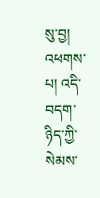སུ་བྱ། འཕགས་པ། འདི་བདག་ཉིད་ཀྱི་སེམས་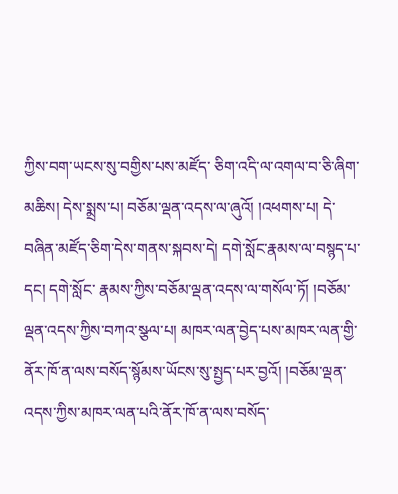ཀྱིས་བག་ཡངས་སུ་བགྱིས་པས་མཛོད་ ཅིག་འདི་ལ་འགལ་བ་ཅི་ཞིག་མཆིས། དེས་སྨྲས་པ། བཅོམ་ལྡན་འདས་ལ་ཞུའོ། །འཕགས་པ། དེ་བཞིན་མཛོད་ཅིག་དེས་གནས་སྐབས་དེ། དགེ་སློང་རྣམས་ལ་བསྙད་པ་དང། དགེ་སློང་ རྣམས་ཀྱིས་བཅོམ་ལྡན་འདས་ལ་གསོལ་ཏོ། །བཅོམ་ལྡན་འདས་ཀྱིས་བཀའ་སྩལ་པ། མཁར་ལན་བྱེད་པས་མཁར་ལན་གྱི་ནོར་ཁོ་ན་ལས་བསོད་སྙོམས་ཡོངས་སུ་སྤྱད་པར་བྱའོ། །བཅོམ་ལྡན་ འདས་ཀྱིས་མཁར་ལན་པའི་ནོར་ཁོ་ན་ལས་བསོད་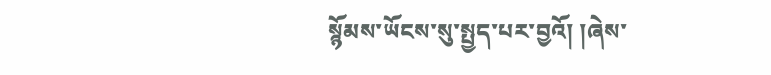སྙོམས་ཡོངས་སུ་སྤྱད་པར་བྱའོ། །ཞེས་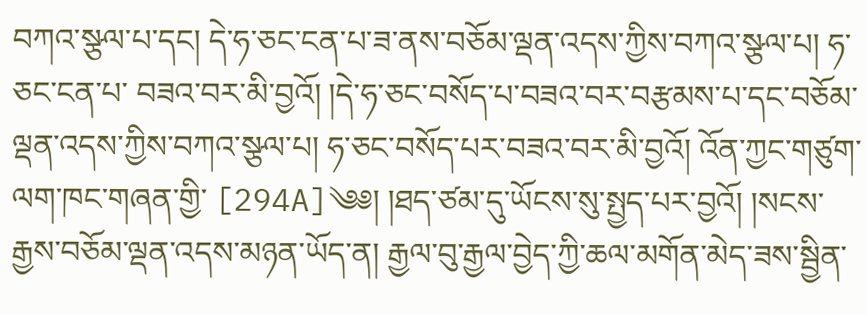བཀའ་སྩལ་པ་དང། དེ་ཧ་ཅང་ངན་པ་ཟ་ནས་བཅོམ་ལྡན་འདས་ཀྱིས་བཀའ་སྩལ་པ། ཧ་ཅང་ངན་པ་ བཟའ་བར་མི་བྱའོ། །དེ་ཧ་ཅང་བསོད་པ་བཟའ་བར་བརྩམས་པ་དང་བཅོམ་ལྡན་འདས་ཀྱིས་བཀའ་སྩལ་པ། ཧ་ཅང་བསོད་པར་བཟའ་བར་མི་བྱའོ། འོན་ཀྱང་གཙུག་ལག་ཁང་གཞན་གྱི་ [294A]༄༅། །ཐད་ཙམ་དུ་ཡོངས་སུ་སྤྱད་པར་བྱའོ། །སངས་རྒྱས་བཅོམ་ལྡན་འདས་མཉན་ཡོད་ན། རྒྱལ་བུ་རྒྱལ་བྱེད་ཀྱི་ཆལ་མགོན་མེད་ཟས་སྦྱིན་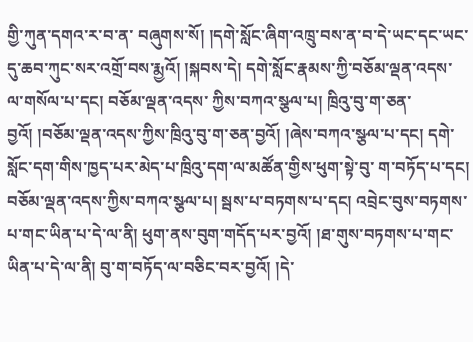གྱི་ཀུན་དགའ་ར་བ་ན་ བཞུགས་སོ། །དགེ་སློང་ཞིག་འཁྲུ་བས་ན་བ་དེ་ཡང་དང་ཡང་དུ་ཆབ་ཀུང་སར་འགྲོ་བས་རྨྱའོ། །སྐབས་དེ། དགེ་སློང་རྣམས་ཀྱི་བཅོམ་ལྡན་འདས་ལ་གསོལ་པ་དང། བཅོམ་ལྡན་འདས་ ཀྱིས་བཀའ་སྩལ་པ། ཁྲིའུ་བུ་ག་ཅན་བྱའོ། །བཅོམ་ལྡན་འདས་ཀྱིས་ཁྲིའུ་བུ་ག་ཅན་བྱའོ། །ཞེས་བཀའ་སྩལ་པ་དང། དགེ་སློང་དག་གིས་ཁྱད་པར་མེད་པ་ཁྲིའུ་དག་ལ་མཚོན་གྱིས་ཕུག་སྟེ་བུ་ ག་བཏོད་པ་དང། བཅོམ་ལྡན་འདས་ཀྱིས་བཀའ་སྩལ་པ། སྦས་པ་བཏགས་པ་དང། འབྲེང་བུས་བཏགས་པ་གང་ཡིན་པ་དེ་ལ་ནི། ཕུག་ནས་བུག་གདོད་པར་བྱའོ། །ཐ་གུས་བཏགས་པ་གང་ ཡིན་པ་དེ་ལ་ནི། བུ་ག་བཏོད་ལ་བཅིང་བར་བྱའོ། །དེ་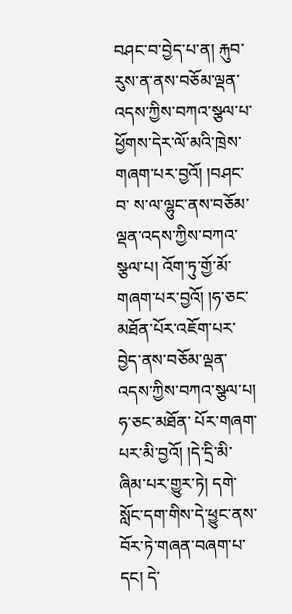བཤང་བ་བྱེད་པ་ན། རྐུབ་རུས་ན་ནས་བཅོམ་ལྡན་འདས་ཀྱིས་བཀའ་སྩལ་པ་ཕྱོགས་དེར་ལོ་མའི་ཁྲེས་གཞག་པར་བྱའོ། །བཤང་བ་ ས་ལ་ལྷུང་ནས་བཅོམ་ལྡན་འདས་ཀྱིས་བཀའ་སྩལ་པ། འོག་ཏུ་གྱོ་མོ་གཞག་པར་བྱའོ། །ཧ་ཅང་མཐོན་པོར་འཇོག་པར་བྱེད་ནས་བཅོམ་ལྡན་འདས་ཀྱིས་བཀའ་སྩལ་པ། ཧ་ཅང་མཐོན་ པོར་གཞག་པར་མི་བྱའོ། །དེ་དྲི་མི་ཞིམ་པར་གྱུར་ཏེ། དགེ་སློང་དག་གིས་དེ་ཕྱུང་ནས་བོར་ཏེ་གཞན་བཞག་པ་དང། དེ་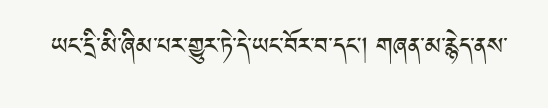ཡང་དྲི་མི་ཞིམ་པར་གྱུར་ཏེ་དེ་ཡང་བོར་བ་དང། གཞན་མ་རྙེད་ནས་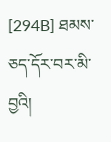[294B] ཐམས་ཅད་དོར་བར་མི་བྱའི།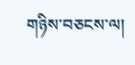གཉིས་བཅངས་ལ།